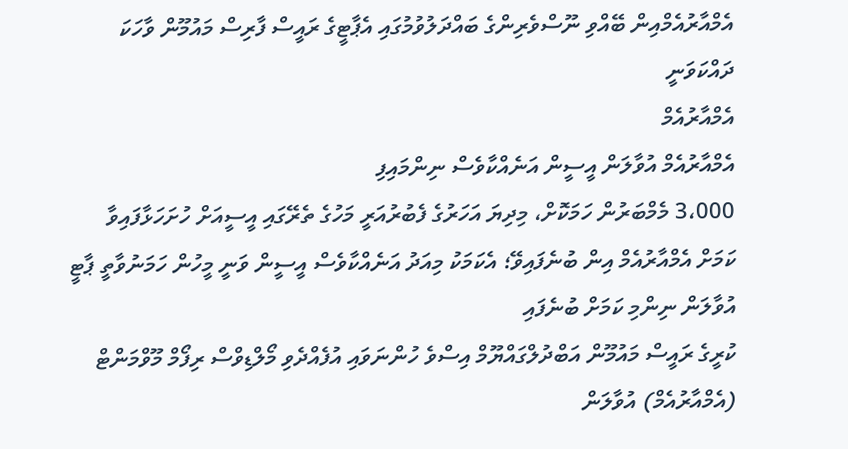އެމްއާރުއެމްއިން ބޭއްވި ނޫސްވެރިންގެ ބައްދަލުވުމުގައި އެޕާޓީގެ ރައީސް ފާރިސް މައުމޫން ވާހަކަ ދައްކަވަނީ
އެމްއާރުއެމް
އެމްއާރުއެމް އުވާލަން އީސީން އަނެއްކާވެސް ނިންމައިފި
3،000 މެމްބަރުން ހަމަކޮށް، މިދިޔަ އަހަރުގެ ފެބުރުއަރީ މަހުގެ ތެރޭގައި އީސީއަށް ހުށަހަޅާފައިވާ ކަމަށް އެމްއާރުއެމް އިން ބުނެފައިވޭ؛ އެކަމަކު މިއަދު އަނެއްކާވެސް އީސީން ވަނީ މީހުން ހަމަނުވާތީ ޕާޓީ އުވާލަން ނިންމި ކަމަށް ބުނެފައި
ކުރީގެ ރައީސް މައުމޫން އަބްދުލްގައްޔޫމް އިސްވެ ހުންނަވައި އުފެއްދެވި މޯލްޑިވްސް ރިފޯމް މޫވްމަންޓް (އެމްއާރުއެމް) އުވާލަން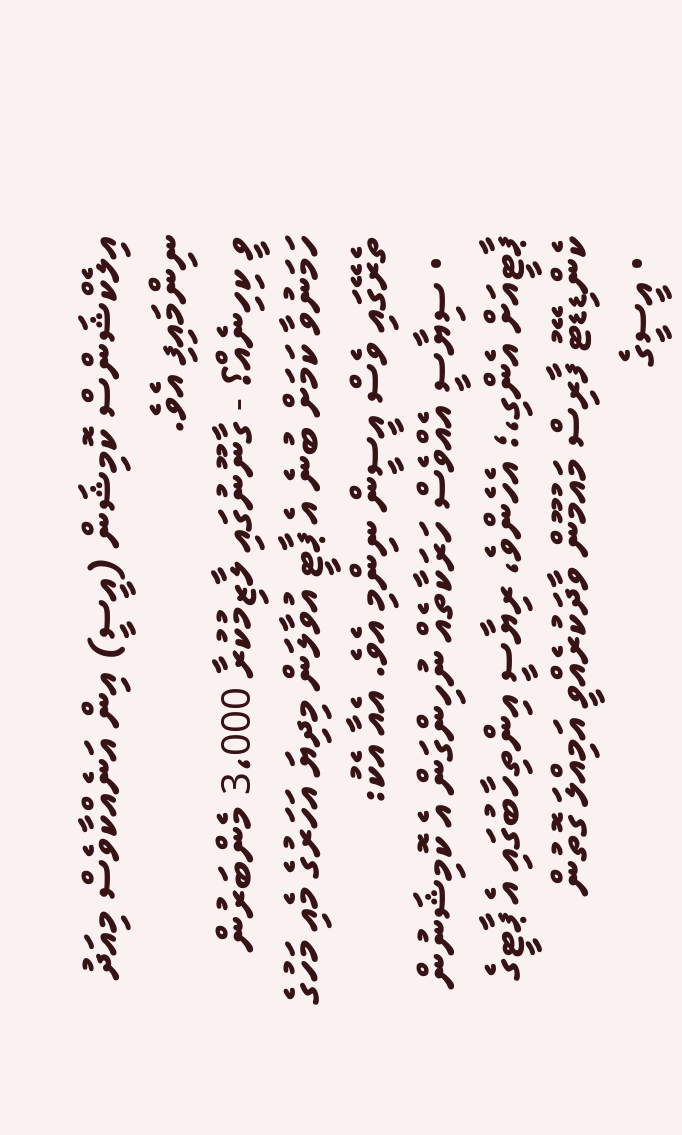އިލެކްޝަންސް ކޮމިޝަން (އީސީ) އިން އަނެއްކާވެސް މިއަދު ނިންމައިފި އެވެ.
ވީ ކިހިނެއް؟ - ގާނޫނުގައި ލާޒިމުކުރާ 3،000 މެންބަރުން ހަމަނުވާ ކަމަށް ބުނެ އެ ޕާޓީ އުވާލަން މިދިޔަ އަހަރުގެ މެއި މަހުގެ ތެރޭގައި ވެސް އީސީން ނިންމި އެވެ. އެއާ އެކު:
  • ސިޔާސީ އެއްވެސް ހަރަކާތެއް ނުހިންގަން އެ ކޮމިޝަނުން ޕާޓީއަށް އެންގި،؛ އެހެންވެ، ރިޔާސީ އިންތިހާބުގައި އެ ޕާޓީގެ ކެންޑިޑޭޓު ފާރިސް މައުމޫން ވާދަކުރެއްވީ އަމިއްލަ ގޮތުން
  • އީސީގެ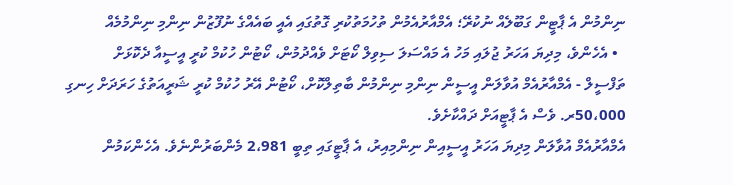ނިންމުން އެ ޕާޓީން ގަބޫލެއް ނުކުރޭ؛ އެމްއާރުއެމުން ތުހުމަތުކުރި ގޮތުގައި އެއީ ބައެއްގެ ނުފޫޒުން ނިންމި ނިންމުމެއް
  • އެހެންވެ، މިދިޔަ އަހަރު ޖުލައި މަހު އެ މައްސަލަ ސިވިލް ކޯޓަށް ވެއްދުމުން، ކޯޓުން ހުކުމް ކުރީ އީސީއާ ދެކޮޅަށް
ތަފްސީލް - އެމްއާރުއެމް އުވާލަން އީސީން ނިންމި ނިންމުން ބާތިލްކޮށް، ކޯޓުން އޭރު ހުކުމް ކުރީ ޝަރީއަތުގެ ހަރަދަށް ހިނގި 50،000ރ. ވެސް އެ ޕާޓީއަށް ދައްކާށެވެ.
އެމްއާރުއެމް އުވާލަން މިދިޔަ އަހަރު އީސީއިން ނިންމިއިރު، އެ ޕާޓީގައި ތިބީ 2،981 މެންބަރުންނެވެ. އެހެންކަމުން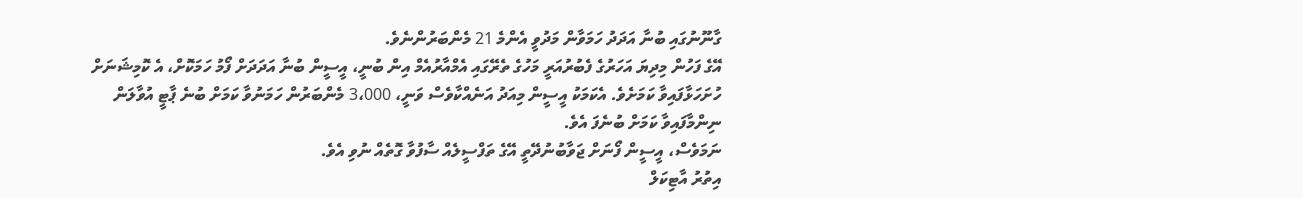ގާނޫނުގައި ބުނާ އަދަދު ހަމަވާން މަދުވީ އެންމެ 21 މެންބަރުންނެވެ.
އޭގެ ފަހުން މިދިޔަ އަހަރުގެ ފެބުރުއަރީ މަހުގެ ތެރޭގައި އެމްއާރުއެމް އިން ބުނީ، އީސީން ބުނާ އަދަދަށް ފޯމު ހަމަކޮށް، އެ ކޮމިޝަނަށް ހުށަހަޅާފައިވާ ކަމަށެވެ. އެކަމަކު އީސީން މިއަދު އަނެއްކާވެސް ވަނީ، 3،000 މެންބަރުން ހަމަނުވާ ކަމަށް ބުނެ ޕާޓީ އުވާލަން ނިންމާފައިވާ ކަމަށް ބުނެފަ އެވެ.
ނަމަވެސް، އީސީން ފޯނަށް ޖަވާބުނުދޭތީ އޭގެ ތަފްސީލެއް ސާފުވާ ގޮތެއް ނުވި އެވެ.
އިތުރު އާޓިކަލް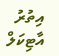އިތުރު އާޓިކަލް